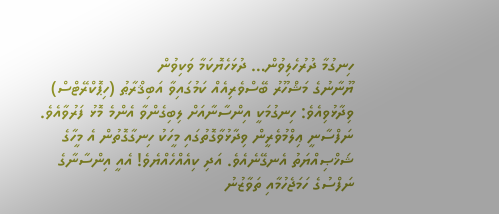ހިނގުމާ ދުރުހެލިވުން… ދުޅަހެޔޮކަމާ ވަކިވުން
ޔޫނާނުގެ މަޝްހޫރު ބޭސްވެރިއެއް ކަމުގައިވާ އަބިޤްރާޠު (ހިޕޮކްރޭޓްސް) ވިދާޅުވިއެވެ: ހިނގުމަކީ އިންސާނާއަށް ލިބިގެންވާ އެންމެ މޮޅު ފަރުވާއެވެ.
ނަފްސާނީ ޢިލްމުވެރީން ވިދާޅުވާގޮތުގައި މީހަކު ހިނގާގޮތުން އެ މީހާގެ ޝަޚްޞިއްޔަތު އެނގޭނެއެވެ. އަދި ކިއެއްހެއްޔެވެ! އެއީ އިންސާނާގެ ނަފްސުގެ ހަމަޖެހުމާއި ތަވާޒުނު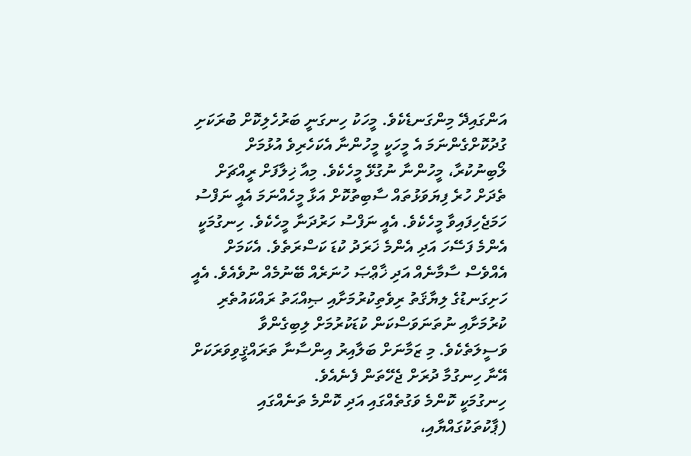އަންގައިދޭ މިންގަނޑެކެވެ. މީހަކު ހިނގަނީ ބަރުހެލިކޮށް ބުރަކަށި ގުދުކޮށްގެންނަމަ އެ މީހަކީ މީހުންނާ އެކަހެރިވެ އުޅުމަށް ލޯބިނުކުރާ، މީހުންނާ ނުގުޅޭ މީހެކެވެ. މިއާ ޚިލާފަށް ރީއްޗަށް ތެދަށް ހުރެ ފިޔަވަޅުތައް ސާބިތުކޮށް އަޅާ މީހެއްނަމަ އެއީ ނަފްސު ހަމަޖެހިފައިވާ މީހެކެވެ. އެއީ ނަފްސު ހަރުދަނާ މީހެކެވެ. ހިނގުމަކީ އެންމެ ފަސޭހަ އަދި އެންމެ ޚަރަދު ކުޑަ ކަސްރަތެވެ. އެކަމަށް އެއްވެސް ސާމާނެއް އަދި ޚާޢްޞަ ހުނަރެއް ބޭނުމެއް ނުވެއެވެ. އެއީ ހަށިގަނޑުގެ ލިޔާޤަތު ރިވެތިކުރުމަށާއި ޞިއްޙަތު ރައްކައުތެރި ކުރުމަށާއި ނުތަނަވަސްކަން ކުޑަކުރުމަށް ލިބިގެންވާ ވަސީލަތެކެވެ. މި ޒަމާނަށް ބަލާއިރު އިންސާނާ ތަރައްޤީވިވަރަކަށް އޭނާ ހިނގުމާ ދުރަށް ޖެހޭތަން ފެނެއެވެ.
ހިނގުމަކީ ކޮންމެ ވަގުތެއްގައި އަދި ކޮންމެ ތަނެއްގައި (ޕާކުތަކުގައްޔާއި،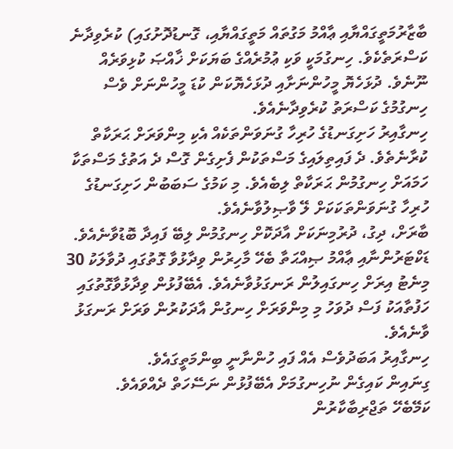ބާޒާރުމަތީގައްޔާއި ޢާއްމު މަގުތައް މަތީގައްޔާއި، ގޮނޑުދޮށުގައި) ކުރެވިދާނެ ކަސްރަތެކެވެ. ހިނގުމަކީ ވަކި ޢުމުރެއްގެ ބަޔަކަށް ޚާއްޞަ ކުޅިވަރެއް ނޫނެވެ. ދުޅަހެޔޮ މީހުންނަށާއި ދުޅަހެޔޮކަން ކުޑަ މީހުންނަށް ވެސް ހިނގުމުގެ ކަސްރަތު ކުރެވިދާނެއެވެ.
ހިނގާއިރު ހަށިގަނޑުގެ ހުރިހާ ގުނަވަންތަކެއް އެކި މިންވަރަށް ޙަރަކާތް ކުރާނެތެވެ. ދެ ފައިތިލައިގެ މަސްތަކުން ފެށިގެން ގޮސް ދެ އަތުގެ މަސްތަކާ ހަމައަށް ހިނގުމުން ޙަރަކާތް ލިބެއެވެ. މި ކަމުގެ ސަބަބުން ހަށިގަނޑުގެ ހުރިހާ ގުނަވަންތަކަކަށް ލޭ ވާޞިލުވާނެއެވެ.
ބާރަށް، ދިގު، ދުރުމިނަކަށް އާދަކޮށް ހިނގުމުން ލިބޭ ފައިދާ ބޮޑުވާނެއެވެ.
ޑަކްޓަރުންނާއި ޢާއްމު ޞިއްޙަތާ ބެހޭ މާހިރުން ވިދާޅުވާ ގޮތުގައި ދުވާލަކު 30 މިނެޓު އިރަށް ހިނގައިލުން ރަނގަޅުވާނެއެވެ. އެބޭފުޅުން ވިދާޅުވާގޮތުގައި ހަފުތާއަކު ފަސް ދުވަހު މި މިންވަރަށް ހިނގުން އާދަކުރުން ވަރަށް ރަނގަޅު ވާނެއެވެ.
ހިނގާއިރު އަބަދުވެސް އެއް ފައި ހުންނާނީ ބިންމަތީގައެވެ.
ގިނައިން ކައިގެން ނުހިނގުމަށް އެބޭފުޅުން ނަސޭހަތް ދެއްވައެވެ.
ކަމޭބެހޭ ތަޖްރިބާކާރުން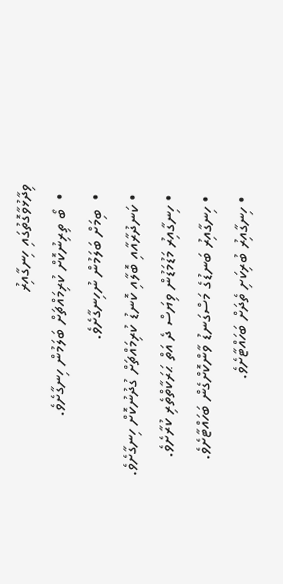ވިދާޅުވާގޮތުގައި ހިނގާއިރު
  •  ބޯ ތިރިނުކޮށް ކުރިމައްޗަށް ބަލަމުން ހިނގާށެވެ.
  •  ބިމަށް ބަލަމުން ނުހިނގާށެވެ.
  • ކަނދުރާއާއި ބޮލާއި ކޮނޑު ކުރިމައްޗަށް ގުދުނުކޮށް ހިނގާށެވެ.
  • ހިނގާއިރު މަޑުމަޑުން ވިޔަސް ދެ އަތް ޙަރަކާތްތެރި ކުރާށެވެ.
  • ހިނގާއިރު ބަނޑުގެ މަސްގަނޑު ވާންކޮށްގެން ބަހައްޓާށެވެ.
  • ހިނގާއިރު ބުރިކަށި ތެދަށް ބަހައްޓާށެވެ.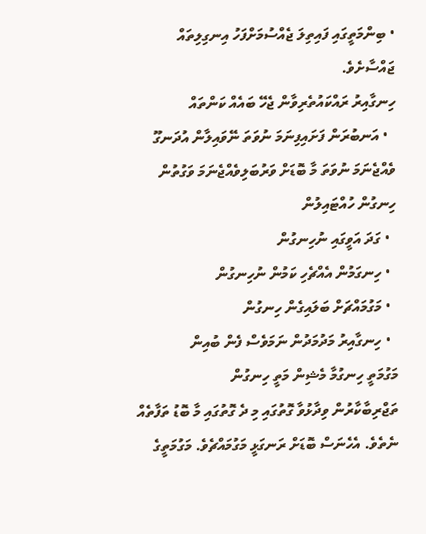• ބިންމަތީގައި ފައިތިލަ ޖެއްސުމަށްފަހު އިނގިލިތައް ޖައްސާށެވެ.
ހިނގާއިރު ރައްކައުތެރިވާން ޖެހޭ ބައެއް ކަންތައް
  • އަނބުރަން ފަށައިފިނަމަ ނުވަތަ ނޭވައިލާން އުދަނގޫ ވެއްޖެނަމަ ނުވަތަ މާ ބޮޑަށް ވަރުބަލިވެއްޖެނަމަ ވަގުތުން ހިނގުން ހުއްޓައިލުން
  • ގަދަ އަވީގައި ނުހިނގުން
  • ހިނގަމުން އެއްޗެހި ކަމުން ނުހިނގުން
  • މަގުމައްޗަށް ބަލައިގެން ހިނގުން
  • ހިނގާއިރު މަދުމަދުން ނަމަވެސް ފެން ބުއިން
މަގުމަތީ ހިނގުމާ މެޝިން މަތީ ހިނގުން
ތަޖްރިބާކާރުން ވިދާޅުވާ ގޮތުގައި މި ދެ ގޮތުގައި މާ ބޮޑު ތަފާތެއް ނެތެވެ. އެހެނަސް ބޮޑަށް ރަނގަޅީ މަގުމައްޗެވެ. މަގުމަތީގެ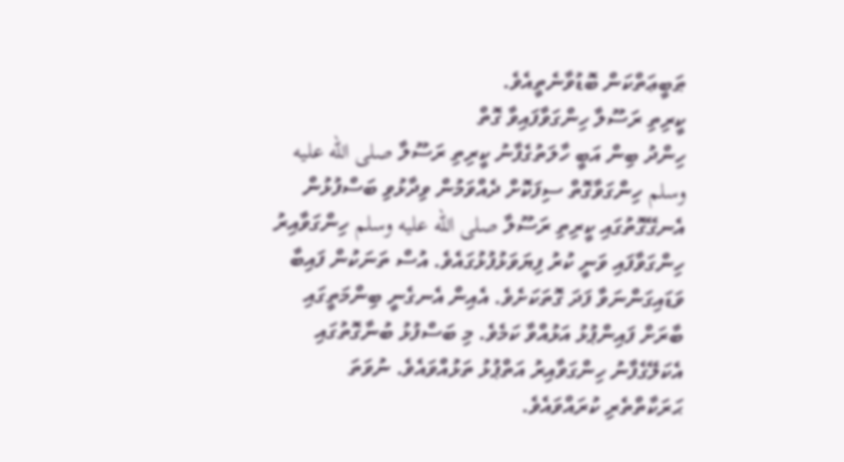ޠަބީޢަތްކަން ބޮޑުވާނެތީއެވެ.
ކީރިތި ރަސޫލާ ހިންގަވާފައިވާ ގޮތް
ހިންދު ބިން އަބީ ހާލަތުގެފާނު ކީރިތި ރަސޫލާ صلى الله عليه وسلم ހިންގަވާގޮތް ސިފަކޮށް ދެއްވަމުން ވިދާޅުވި ބަސްފުޅުން އެނގޭގޮތުގައި ކީރިތި ރަސޫލާ صلى الله عليه وسلم ހިންގަވާއިރު ހިންގަވާފައި ވަނީ ކުރު ފިޔަވަޅުފުޅުގައެވެ. އުސް ތަނަކުން ފައިބާ ވަޑައިގަންނަވާ ފަދަ ގޮތަކަށެވެ. އެއިން އެނގެނީ ބިންމަތީގައި ބާރަށް ފައިންޕުޅު އަޅުއްވާ ކަމެވެ. މި ބަސްފުޅު ބުނާގޮތުގައި އެކަލޭގެފާނު ހިންގަވާއިރު އަތްޕުޅު ތަޅުއްވައެވެ. ނުވަތަ ޙަރަކާތްތެރި ކުރައްވައެވެ.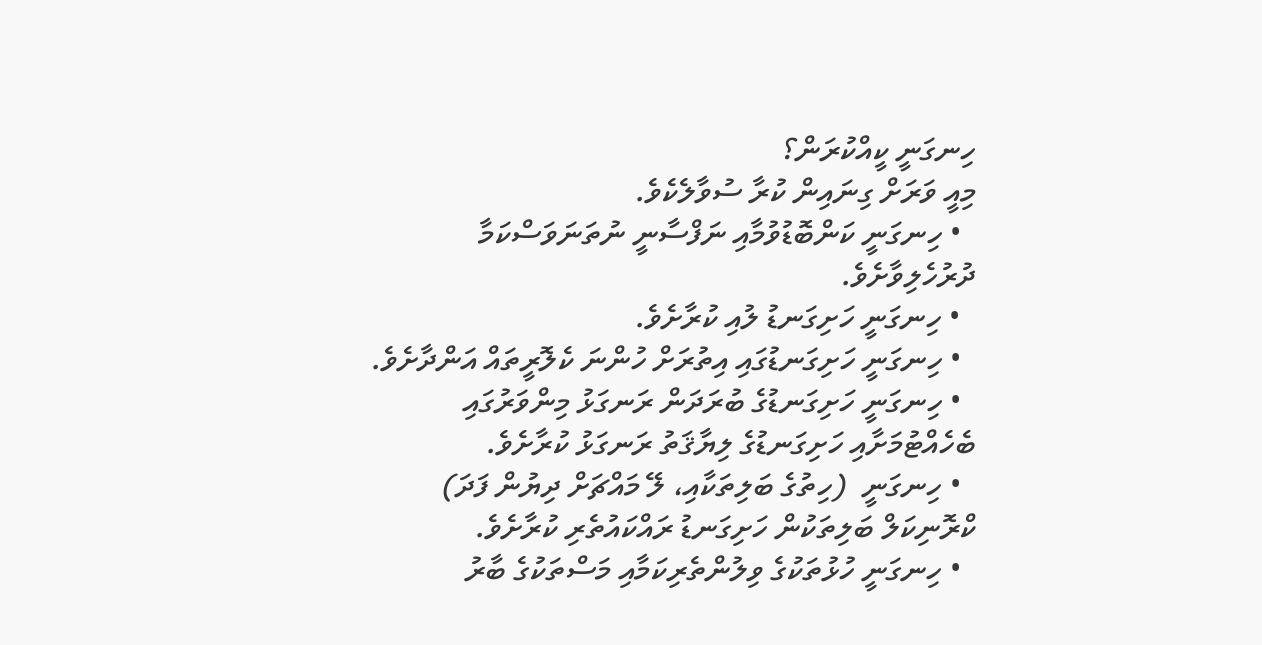ހިނގަނީ ކީއްކުރަން؟
މިއީ ވަރަށް ގިނައިން ކުރާ ސުވާލެކެވެ.
  • ހިނގަނީ ކަންބޮޑުވުމާއި ނަފްސާނީ ނުތަނަވަސްކަމާ ދުރުހެލިވާށެވެ.
  • ހިނގަނީ ހަށިގަނޑު ލުއި ކުރާށެވެ.
  • ހިނގަނީ ހަށިގަނޑުގައި އިތުރަށް ހުންނަ ކެލޮރީތައް އަންދާށެވެ.
  • ހިނގަނީ ހަށިގަނޑުގެ ބުރަދަން ރަނގަޅު މިންވަރުގައި  ބެހެއްޓުމަށާއި ހަށިގަނޑުގެ ލިޔާޤަތު ރަނގަޅު ކުރާށެވެ.
  • ހިނގަނީ  (ހިތުގެ ބަލިތަކާއި، ލޭ މައްޗަށް ދިޔުން ފަދަ) ކްރޮނިކަލް ބަލިތަކުން ހަށިގަނޑު ރައްކައުތެރި ކުރާށެވެ.
  • ހިނގަނީ ހުޅުތަކުގެ ވިލުންތެރިކަމާއި މަސްތަކުގެ ބާރު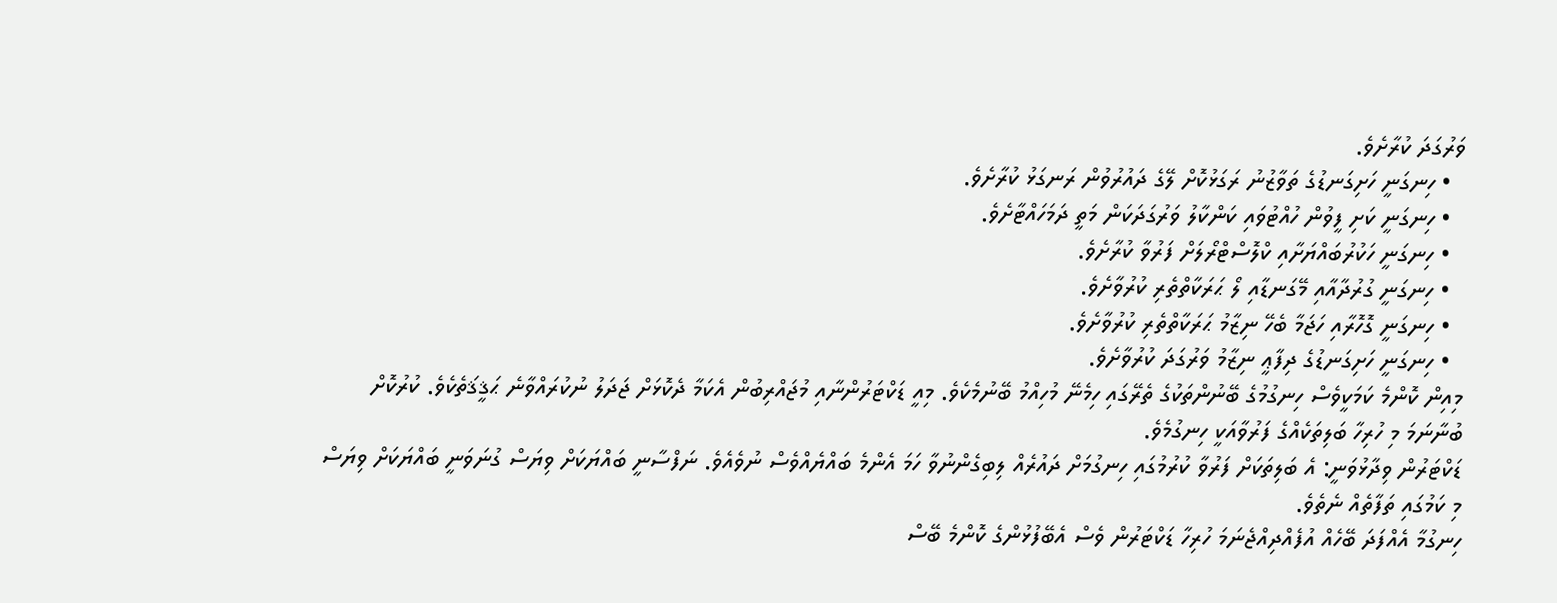ވަރުގަދަ ކުރާށެވެ.
  • ހިނގަނީ ހަށިގަނޑުގެ ތަވާޒުނު ރަގަޅުކޮށް ލޭގެ ދައުރުވުން ރަނގަޅު ކުރާށެވެ.
  • ހިނގަނީ ކަށި ފީވުން ހުއްޓުވައި ކަންކާލު ވަރުގަދަކަން މަތީ ދަމަހައްޓާށެވެ.
  • ހިނގަނީ ހަކުރުބައްޔަށާއި ކްލޮސްޓްރޯލަށް ފަރުވާ ކުރާށެވެ.
  • ހިނގަނީ ގުރުދާއާއި މޭގަނޑާއި ލޯ ޙަރަކާތްތެރި ކުރުވާށެވެ.
  • ހިނގަނީ ގޮހޮރާއި ހަޖަމާ ބެހޭ ނިޒާމު ޙަރަކާތްތެރި ކުރުވާށެވެ.
  • ހިނގަނީ ހަށިގަނޑުގެ ދިފާޢީ ނިޒާމު ވަރުގަދަ ކުރުވާށެވެ.
މިއިން ކޮންމެ ކަމަކީވެސް ހިނގުމުގެ ބޭނުންތަކުގެ ތެރޭގައި ހިމެނޭ މުހިއްމު ބޭނުމެކެވެ. މިއީ ޑަކްޓަރުންނާއި މުޖައްރިބުން އެކަމާ ދެކޮޅަށް ޖަދަލު ނުކުރައްވާނެ ޙަޤީޤަތެކެވެ. ކުރުކޮށް ބުނާނަމަ މި ހުރިހާ ބަލިތަކެއްގެ ފަރުވާއަކީ ހިނގުމެވެ.
ޑަކްޓަރުން ވިދާޅުވަނީ: އެ ބަލިތަކަށް ފަރުވާ ކުރުމުގައި ހިނގުމަށް ދައުރެއް ލިބިގެންނުވާ ހަމަ އެންމެ ބައްޔެއްވެސް ނުވެއެވެ. ނަފްސާނީ ބައްޔަކަށް ވިޔަސް ގުނަވަނީ ބައްޔަކަށް ވިޔަސް މި ކަމުގައި ތަފާތެއް ނެތެވެ.
ހިނގުމާ އެއްފަދަ ބޭހެއް އުފެއްދިއްޖެނަމަ ހުރިހާ ޑަކްޓަރުން ވެސް އެބޭފުޅުންގެ ކޮންމެ ބޭސް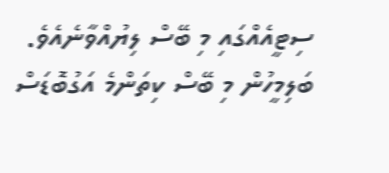ސިޓީއެއްގައި މި ބޭސް ލިޔުއްވާނެއެވެ. ބަލިމީހުން މި ބޭސް ކިތަންމެ އަގުބޮޑަސް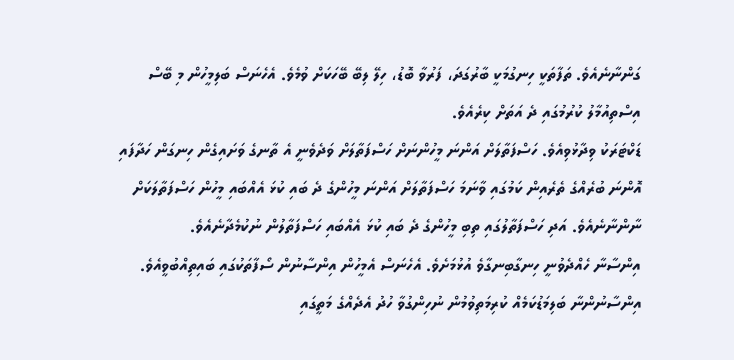ގަންނާނެއެވެ. ތަފާތަކީ ހިނގުމަކީ ބާރުގަދަ، ފަރުވާ ބޮޑު، ހިލޭ ލިބޭ ބޭހަކަށް ވުމެވެ. އެހެނަސް ބަލިމީހުން މި ބޭސް އިސްތިއުމާލު ކުރުމުގައި ދެ އަތަށް ކިރެއެވެ.
ޑަކްޓަރަކު ވިދާޅުވިއެވެ. ހަސްފަތާލަށް އަންނަ މީހުންނަށް ހަސްފަތާލަށް ވަދެވެނީ އެ ތާނގެ ވަށައިގެން ހިނގަން ހަދާފައި އޮންނަ ބުރެއްގެ ތެރެއިން ކަމުގައި ވާނަމަ ހަސްފަތާލަށް އަންނަ މީހުންގެ ދެ ބައި ކުޅަ އެއްބައި މީހުން ހަސްފަތާލަކަށް ނާންނާނެއެވެ. އަދި ހަސްފަތާލުގައި ތިބި މީހުންގެ ދެ ބައި ކުޅަ އެއްބައި ހަސްފަތާލުން ނުކުމެދާނެއެވެ.
އިންސާނާ ހެއްދެވުނީ ހިނގާބިނގާވެ އުޅުމަށެވެ. އެހެނަސް އެމީހުން އިންސާނުން ސޯފާތަކުގައި ބައިތިއްބުވީއެވެ. އިންސާނުންނާ ބަލިމަޑުކަމެއް ކުރިމަތިވުމުން ނުހިންގުވާ ހުދު އެދެއްގެ މަތީގައި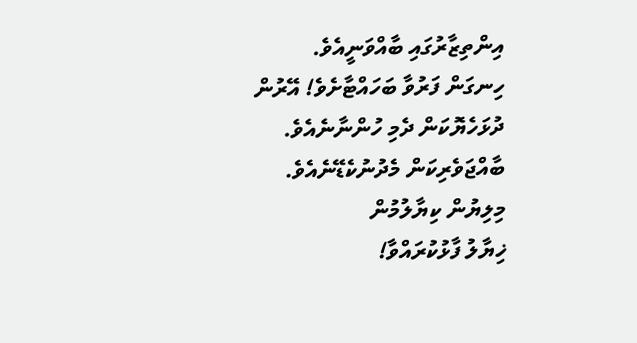އިންތިޒާރުގައި ބާއްވަނީއެވެ.
ހިނގަން ފަރުވާ ބަހައްޓާށެވެ! އޭރުން ދުޅަހެޔޮކަން ދެމި ހުންނާނެއެވެ. ބާއްޖަވެރިކަން މެދުނުކެޑޭނެއެވެ.
މިލިޔުން ކިޔާލުމުން
ޚިޔާލު ފާޅުކުރައްވާ!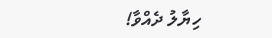ހިޔާލު ދެއްވާ!